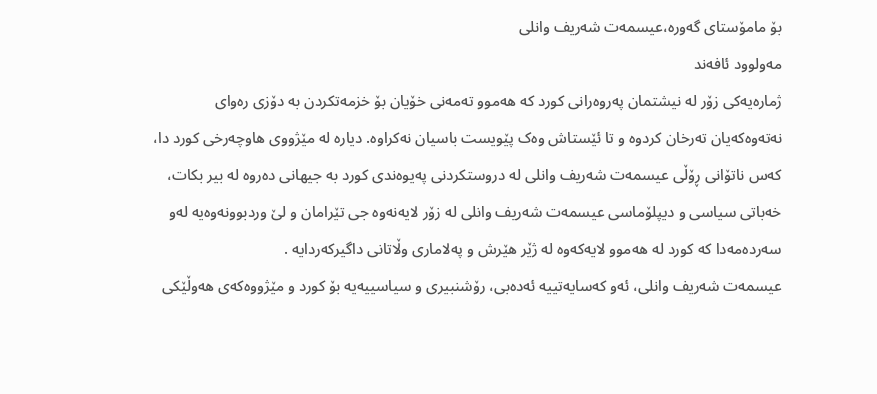بۆ مامۆستای گەورە،عیسمەت شەریف وانلی
مەولوود ئافەند
ژمارەیەکی زۆر لە نیشتمان پەروەرانی کورد کە ھەموو تەمەنی خۆیان بۆ خزمەتکردن بە دۆزی رەوای نەتەوەکەیان تەرخان کردوە و تا ئێستاش وەک پێویست باسیان نەکراوە. دیارە لە مێژووی ھاوچەرخی کورد دا، کەس ناتۆانی ڕۆڵی عیسمەت شەریف وانلی لە دروستکردنی پەیوەندی کورد بە جیھانی دەروە لە بیر بکات، خەباتی سیاسی و دیپلۆماسی عیسمەت شەریف وانلی لە زۆر لایەنەوە جی تێرامان و لێ وردبوونەوەیە لەو سەردەمەدا کە کورد لە ھەموو لایەکەوە لە ژێر ھێرش و پەلاماری وڵاتانی داگیرکەردایە .
عیسمەت شەریف وانلی، ئەو کەسایەتییە ئەدەبی، رۆشنبیری و سیاسییەیە بۆ کورد و مێژووەکەی ھەوڵێکی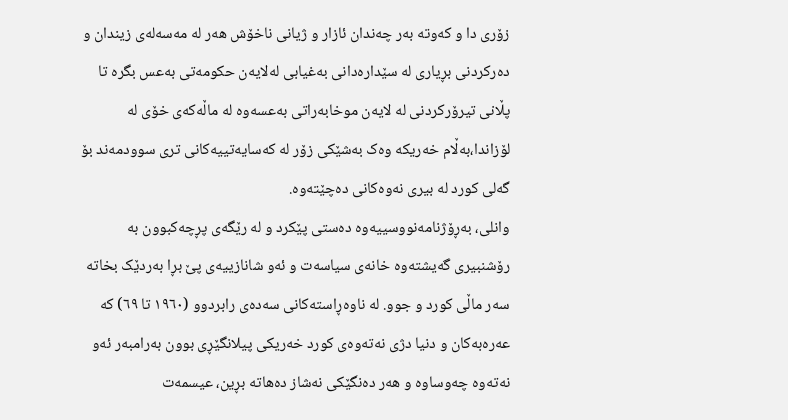زۆری دا و کەوتە بەر چەندان ئازار و ژیانی ناخۆش ھەر لە مەسەلەی زیندان و دەرکردنی بڕیاری لە سێدارەدانی بەغیابی لەلایەن حکومەتی بەعس بگرە تا پڵانی تیرۆرکردنی لە لایەن موخابەراتی بەعسەوە لە ماڵەکەی خۆی لە لۆزاندا،بەڵام خەریکە وەک بەشێکی زۆر لە کەسایەتییەکانی تری سوودمەند بۆ گەلی کورد لە بیری نەوەکانی دەچێتەوە.
وانلی، بەڕۆژنامەنووسییەوە دەستی پێکرد و لە رێگەی پڕچەکبوون بە رۆشنبیری گەیشتەوە خانەی سیاسەت و ئەو شانازییەی پێ بڕا بەردێک بخاتە سەر ماڵی کورد و جوو. لە ناوەڕاستەکانی سەدەی رابردوو (١٩٦٠ تا ٦٩) کە عەرەبەکان و دنیا دژی نەتەوەی کورد خەریکی پیلانگێڕی بوون بەرامبەر ئەو نەتەوە چەوساوە و ھەر دەنگێکی نەشاز دەھاتە بڕین، عیسمەت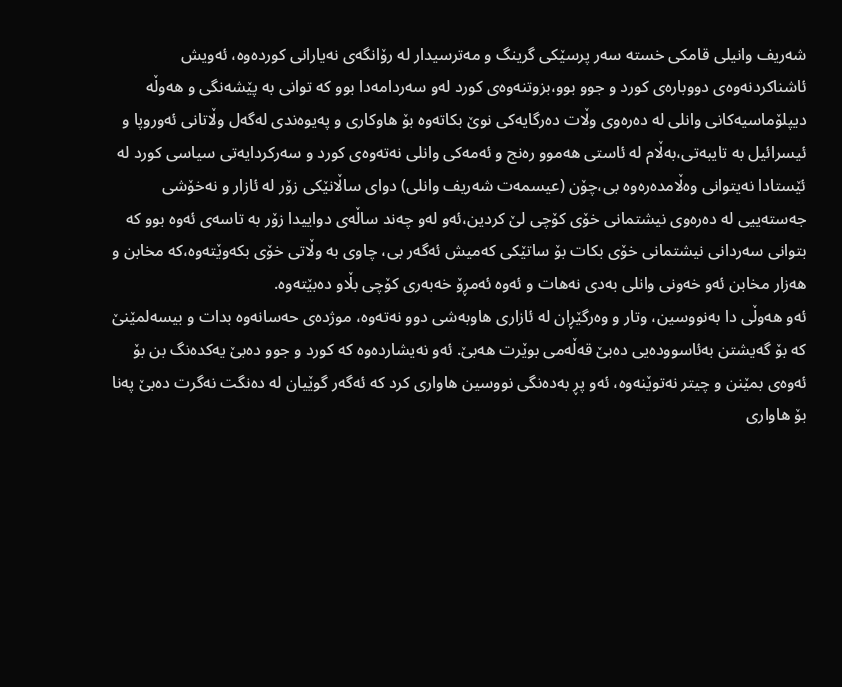شەریف وانیلی قامکی خستە سەر پرسێکی گرینگ و مەترسیدار لە رۆانگەی نەیارانی کوردەوە، ئەویش ئاشناکردنەوەی دووبارەی کورد و جوو بوو،بزوتنەوەی کورد لەو سەردامەدا بوو کە توانی بە پێشەنگی و ھەوڵە دیپلۆماسیەکانی وانلی لە دەرەوی وڵات دەرگایەکی نوێ بکاتەوە بۆ ھاوکاری و پەیوەندی لەگەل وڵاتانی ئەوروپا و ئیسرائیل بە تایبەتی،بەڵام لە ئاستی ھەموو رەنج و ئەمەکی وانلی نەتەوەی کورد و سەرکردایەتی سیاسی کورد لە ئێستادا نەیتوانی وەڵامدەرەوە بی،چۆن (عیسمەت شەریف وانلی) دوای ساڵانێکی زۆر لە ئازار و نەخۆشی جەستەییی لە دەرەوی نیشتمانی خۆی کۆچی لێ کردین،ئەو لەو چەند ساڵەی دواییدا زۆر بە تاسەی ئەوە بوو کە بتوانی سەردانی نیشتمانی خۆی بکات بۆ ساتێکی کەمیش ئەگەر بی، چاوی بە وڵاتی خۆی بکەوێتەوە،کە مخابن و ھەزار مخابن ئەو خەونی وانلی بەدی نەھات و ئەوە ئەمڕۆ خەبەری کۆچی بڵاو دەبێتەوە.
ئەو ھەوڵی دا بەنووسین، وتار و وەرگێڕان لە ئازاری ھاوبەشی دوو نەتەوە، موژدەی حەسانەوە بدات و بیسەلمێنێ کە بۆ گەیشتن بەئاسوودەیی دەبێ قەڵەمی بوێرت ھەبێ. ئەو نەیشاردەوە کە کورد و جوو دەبێ یەکدەنگ بن بۆ ئەوەی بمێنن و چیتر نەتوێنەوە، ئەو پڕ بەدەنگی نووسین ھاواری کرد کە ئەگەر گوێیان لە دەنگت نەگرت دەبێ پەنا بۆ ھاواری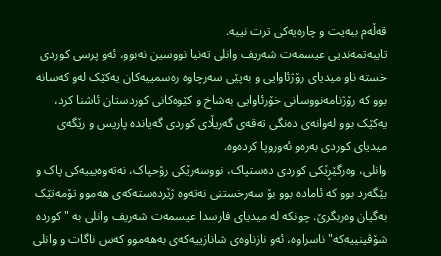قەڵەم ببەیت و چارەیەکی ترت نییە.
تایبەتمەندیی عیسمەت شەریف وانلی تەنیا نووسین نەبوو، ئەو پرسی کوردی خستە ناو میدیای رۆژئاوایی و بەپێی سەرچاوە رەسمییەکان یەکێک لەو کەسانە بوو کە رۆژنامەنووسانی خۆرئاوایی بەشاخ و کێوەکانی کوردستان ئاشنا کرد، یەکێک بوو لەوانەی دەنگی تەقەی گەریڵای کوردی گەیاندە پاریس و رێگەی میدیای کوردی بەرەو ئەوروپا کردەوە.
وانلی، وەرگێڕێکی کوردی دەستپاک، نووسەرێکی رۆحپاک، نەتەوەیییەکی پاک و بێگەرد بوو کە ئامادە بوو بۆ سەرخستنی نەتەوە ژێردەستەکەی ھەموو تۆمەتێک بەگیان وەربگرێ. چونکە لە میدیای فارسدا عیسمەت شەریف وانلی بە "کوردە شۆڤینییەکە" ناسراوە، ئەو نازناوەی شانازییەکەی بەھەموو کەس ناگات و وانلی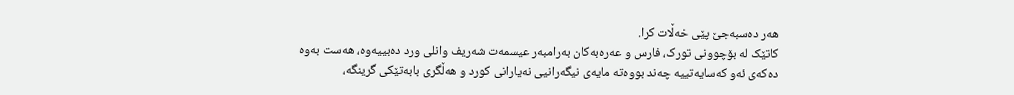ھەر دەسبەجێ پێی خەڵات کرا.
کاتێک لە بۆچوونی تورک، فارس و عەرەبەکان بەرامبەر عیسمەت شەریف وانلی ورد دەبییەوە، ھەست بەوە دەکەی ئەو کەسایەتییە چەند بووەتە مایەی نیگەرانیی نەیارانی کورد و ھەڵگری بابەتێکی گرینگە،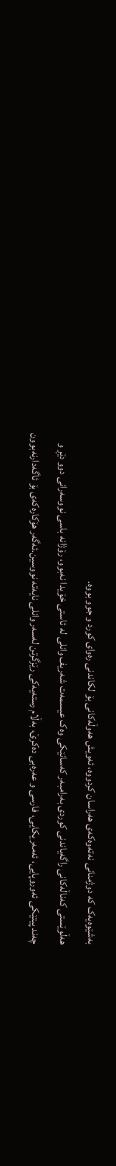بەشێوەیەک کە دوژمنانی نەتەوەکەی ھەراسان کردووە، ئەویش ھەوڵەکانی بۆ لکاندنی رەوای کورد و جوو بووە.
ھەڵوێستی کەناڵەکانی راگەیاندنی کوردی بەرامبەر کەسانێکی وەک عیسمەت شەریف وانلی لە ئاستی خۆیدا نەبوو، رۆژانە باسی نووسەرانی دوو دێڕ و چەند پیتێکی ئەوروپایی، ئەمەریکایی، فارسی و عەرەبی دەکرێ، بەڵام رستەیەکی رێزگرتن لەسەر وانلی نایەتە نووسین.ئەگەر ھۆکارەکەی بۆ ئاگەدارنەبوون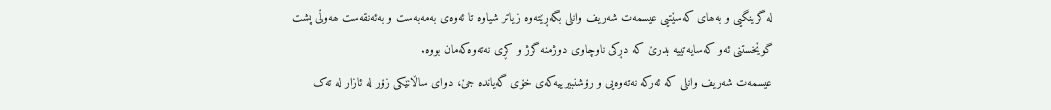لە گرینگیی و بەھای کەسێتیی عیسمەت شەریف وانلی بگەڕێتەوە زیاتر شیاوە تا ئەوەی بەمەبەست و بەئەنقەست ھەوڵی پشت گوێخستنی ئەو کەسایەتییە بدرێ کە دڕکی ناوچاوی دوژمنە گرژ و کڕی نەتەوەکەمان بووە.
عیسمەت شەریف وانلی کە ئەرکە نەتەوەیی و رۆشنبیرییەکەی خۆی گەیاندە جێ، دوای ساڵانێکی زۆر لە ئازار لە تەک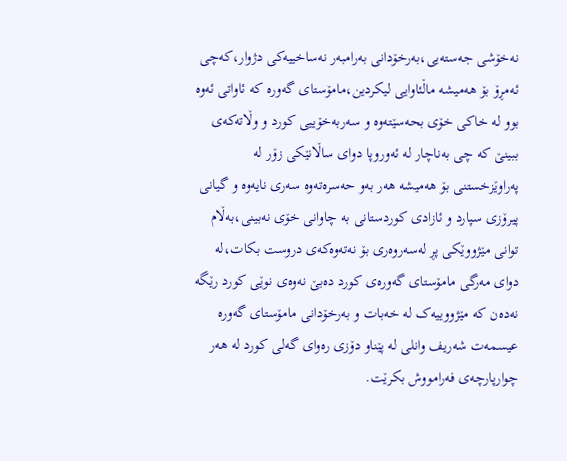نەخۆشی جەستەیی،بەرخۆدانی بەرامبەر نەساخییەکی دژوار،کەچی ئەمڕۆ بۆ ھەمیشە ماڵئاوایی لیکردین،مامۆستای گەورە کە ئاواتی ئەوە بوو لە خاکی خۆی بحەسێتەوە و سەربەخۆییی کورد و وڵاتەکەی ببینێ کە چی بەناچار لە ئەوروپا دوای ساڵانێکی زۆر لە پەراوێزخستنی بۆ ھەمیشە ھەر بەو حەسرەتەوە سەری نایەوە و گیانی پیرۆزی سپارد و ئازادی کوردستانی بە چاوانی خۆی نەبینی،بەڵام توانی مێژووێکی پڕ لەسەروەری بۆ نەتەوەکەی دروست بکات،لە دوای مەرگی مامۆستای گەورەی کورد دەبێ نەوەی نوێی کورد رێگە نەدەن کە مێژووییەک لە خەبات و بەرخۆدانی مامۆستای گەورە عیسمەت شەریف وانلی لە پێناو دۆزی رەوای گەلی کورد لە ھەر چوارپارچەی فەرامووش بکرێت.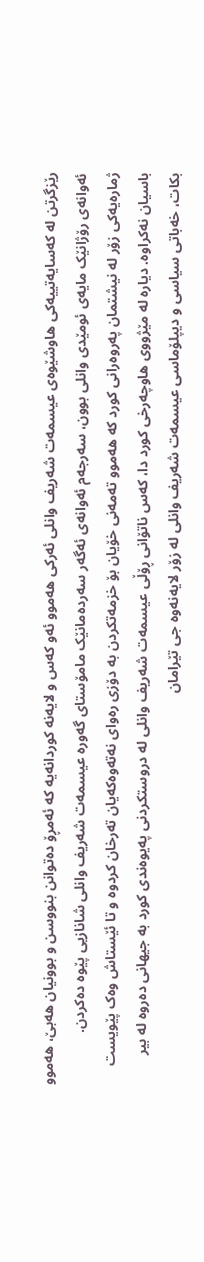رێزگرتن لە کەسایەتییەکی ھاوشێوەی عیسمەت شەریف وانلی ئەرکی ھەموو ئەو کەس و لایەنە کوردانەیە کە ئەمڕۆ دەتوانن بنووسن و بوونیان ھەبێ، ھەموو ئەوانەی رۆژانێک مایەی ئومێدی وانلی بوون، سەرجەم ئەوانەی ئەگەر سەردەمانێک مامۆستای گەورە عیسمەت شەریف وانلی شانازیی پێوە دەکردن.
ژمارەیەکی زۆر لە نیشتمان پەروەرانی کورد کە ھەموو تەمەنی خۆیان بۆ خزمەتکردن بە دۆزی رەوای نەتەوەکەیان تەرخان کردوە و تا ئێستاش وەک پێویست باسیان نەکراوە. دیارە لە مێژووی ھاوچەرخی کورد دا، کەس ناتۆانی ڕۆڵی عیسمەت شەریف وانلی لە دروستکردنی پەیوەندی کورد بە جیھانی دەروە لە بیر بکات، خەباتی سیاسی و دیپلۆماسی عیسمەت شەریف وانلی لە زۆر لایەنەوە جی تێرامان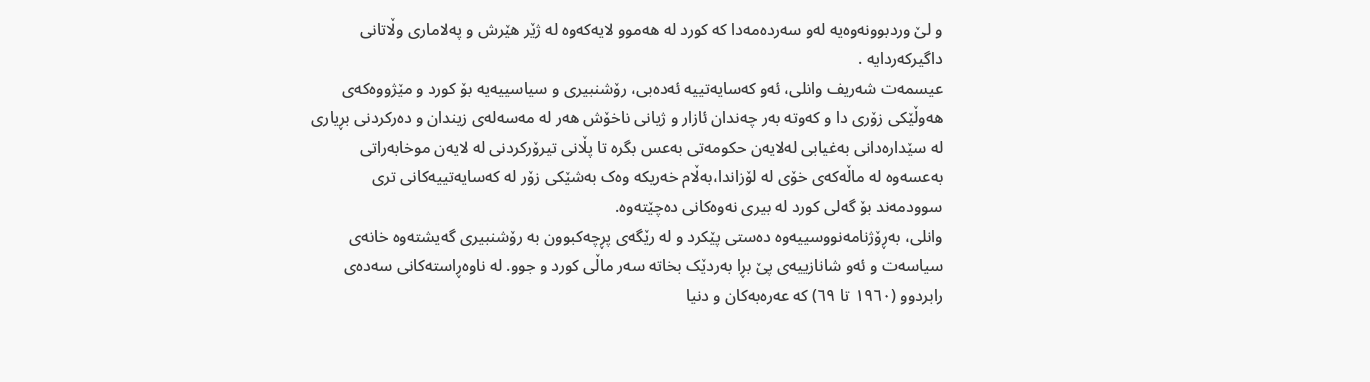و لێ وردبوونەوەیە لەو سەردەمەدا کە کورد لە ھەموو لایەکەوە لە ژێر ھێرش و پەلاماری وڵاتانی داگیرکەردایە .
عیسمەت شەریف وانلی، ئەو کەسایەتییە ئەدەبی، رۆشنبیری و سیاسییەیە بۆ کورد و مێژووەکەی ھەوڵێکی زۆری دا و کەوتە بەر چەندان ئازار و ژیانی ناخۆش ھەر لە مەسەلەی زیندان و دەرکردنی بڕیاری لە سێدارەدانی بەغیابی لەلایەن حکومەتی بەعس بگرە تا پڵانی تیرۆرکردنی لە لایەن موخابەراتی بەعسەوە لە ماڵەکەی خۆی لە لۆزاندا،بەڵام خەریکە وەک بەشێکی زۆر لە کەسایەتییەکانی تری سوودمەند بۆ گەلی کورد لە بیری نەوەکانی دەچێتەوە.
وانلی، بەڕۆژنامەنووسییەوە دەستی پێکرد و لە رێگەی پڕچەکبوون بە رۆشنبیری گەیشتەوە خانەی سیاسەت و ئەو شانازییەی پێ بڕا بەردێک بخاتە سەر ماڵی کورد و جوو. لە ناوەڕاستەکانی سەدەی رابردوو (١٩٦٠ تا ٦٩) کە عەرەبەکان و دنیا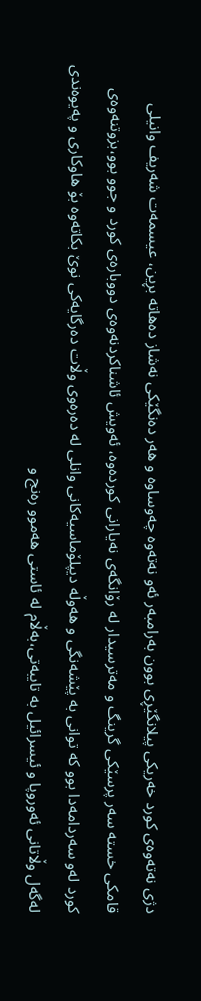دژی نەتەوەی کورد خەریکی پیلانگێڕی بوون بەرامبەر ئەو نەتەوە چەوساوە و ھەر دەنگێکی نەشاز دەھاتە بڕین، عیسمەت شەریف وانیلی قامکی خستە سەر پرسێکی گرینگ و مەترسیدار لە رۆانگەی نەیارانی کوردەوە، ئەویش ئاشناکردنەوەی دووبارەی کورد و جوو بوو،بزوتنەوەی کورد لەو سەردامەدا بوو کە توانی بە پێشەنگی و ھەوڵە دیپلۆماسیەکانی وانلی لە دەرەوی وڵات دەرگایەکی نوێ بکاتەوە بۆ ھاوکاری و پەیوەندی لەگەل وڵاتانی ئەوروپا و ئیسرائیل بە تایبەتی،بەڵام لە ئاستی ھەموو رەنج و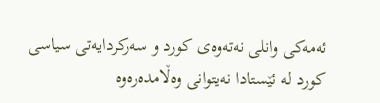ئەمەکی وانلی نەتەوەی کورد و سەرکردایەتی سیاسی کورد لە ئێستادا نەیتوانی وەڵامدەرەوە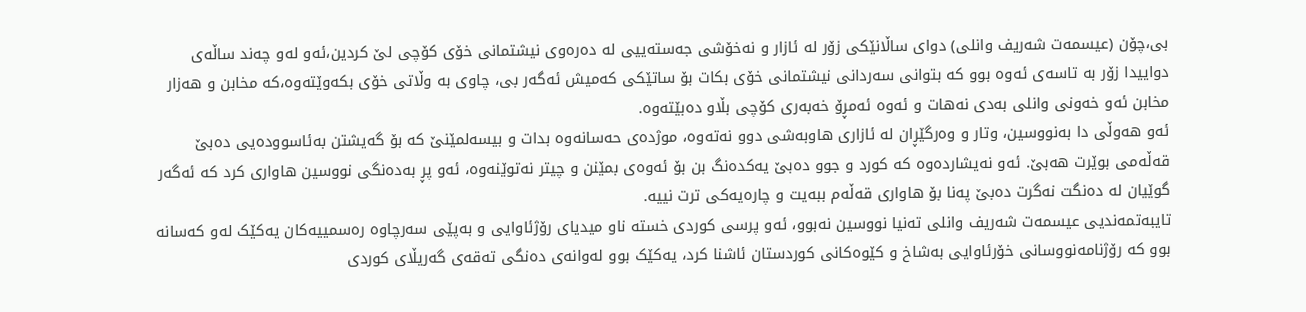بی،چۆن (عیسمەت شەریف وانلی) دوای ساڵانێکی زۆر لە ئازار و نەخۆشی جەستەییی لە دەرەوی نیشتمانی خۆی کۆچی لێ کردین،ئەو لەو چەند ساڵەی دواییدا زۆر بە تاسەی ئەوە بوو کە بتوانی سەردانی نیشتمانی خۆی بکات بۆ ساتێکی کەمیش ئەگەر بی، چاوی بە وڵاتی خۆی بکەوێتەوە،کە مخابن و ھەزار مخابن ئەو خەونی وانلی بەدی نەھات و ئەوە ئەمڕۆ خەبەری کۆچی بڵاو دەبێتەوە.
ئەو ھەوڵی دا بەنووسین، وتار و وەرگێڕان لە ئازاری ھاوبەشی دوو نەتەوە، موژدەی حەسانەوە بدات و بیسەلمێنێ کە بۆ گەیشتن بەئاسوودەیی دەبێ قەڵەمی بوێرت ھەبێ. ئەو نەیشاردەوە کە کورد و جوو دەبێ یەکدەنگ بن بۆ ئەوەی بمێنن و چیتر نەتوێنەوە، ئەو پڕ بەدەنگی نووسین ھاواری کرد کە ئەگەر گوێیان لە دەنگت نەگرت دەبێ پەنا بۆ ھاواری قەڵەم ببەیت و چارەیەکی ترت نییە.
تایبەتمەندیی عیسمەت شەریف وانلی تەنیا نووسین نەبوو، ئەو پرسی کوردی خستە ناو میدیای رۆژئاوایی و بەپێی سەرچاوە رەسمییەکان یەکێک لەو کەسانە بوو کە رۆژنامەنووسانی خۆرئاوایی بەشاخ و کێوەکانی کوردستان ئاشنا کرد، یەکێک بوو لەوانەی دەنگی تەقەی گەریڵای کوردی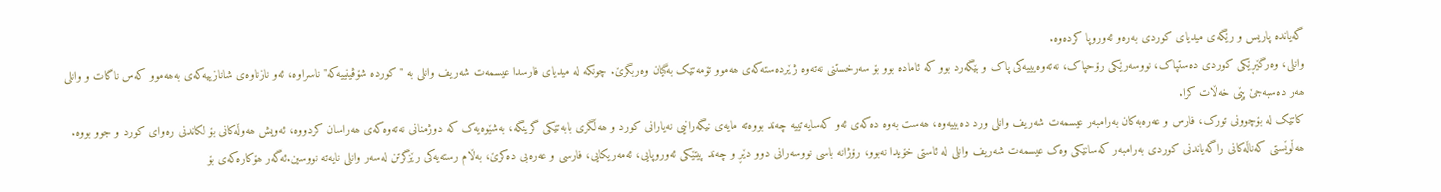گەیاندە پاریس و رێگەی میدیای کوردی بەرەو ئەوروپا کردەوە.
وانلی، وەرگێڕێکی کوردی دەستپاک، نووسەرێکی رۆحپاک، نەتەوەیییەکی پاک و بێگەرد بوو کە ئامادە بوو بۆ سەرخستنی نەتەوە ژێردەستەکەی ھەموو تۆمەتێک بەگیان وەربگرێ. چونکە لە میدیای فارسدا عیسمەت شەریف وانلی بە "کوردە شۆڤینییەکە" ناسراوە، ئەو نازناوەی شانازییەکەی بەھەموو کەس ناگات و وانلی ھەر دەسبەجێ پێی خەڵات کرا.
کاتێک لە بۆچوونی تورک، فارس و عەرەبەکان بەرامبەر عیسمەت شەریف وانلی ورد دەبییەوە، ھەست بەوە دەکەی ئەو کەسایەتییە چەند بووەتە مایەی نیگەرانیی نەیارانی کورد و ھەڵگری بابەتێکی گرینگە، بەشێوەیەک کە دوژمنانی نەتەوەکەی ھەراسان کردووە، ئەویش ھەوڵەکانی بۆ لکاندنی رەوای کورد و جوو بووە.
ھەڵوێستی کەناڵەکانی راگەیاندنی کوردی بەرامبەر کەسانێکی وەک عیسمەت شەریف وانلی لە ئاستی خۆیدا نەبوو، رۆژانە باسی نووسەرانی دوو دێڕ و چەند پیتێکی ئەوروپایی، ئەمەریکایی، فارسی و عەرەبی دەکرێ، بەڵام رستەیەکی رێزگرتن لەسەر وانلی نایەتە نووسین.ئەگەر ھۆکارەکەی بۆ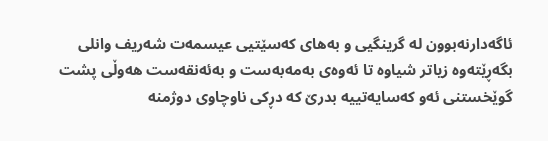ئاگەدارنەبوون لە گرینگیی و بەھای کەسێتیی عیسمەت شەریف وانلی بگەڕێتەوە زیاتر شیاوە تا ئەوەی بەمەبەست و بەئەنقەست ھەوڵی پشت گوێخستنی ئەو کەسایەتییە بدرێ کە دڕکی ناوچاوی دوژمنە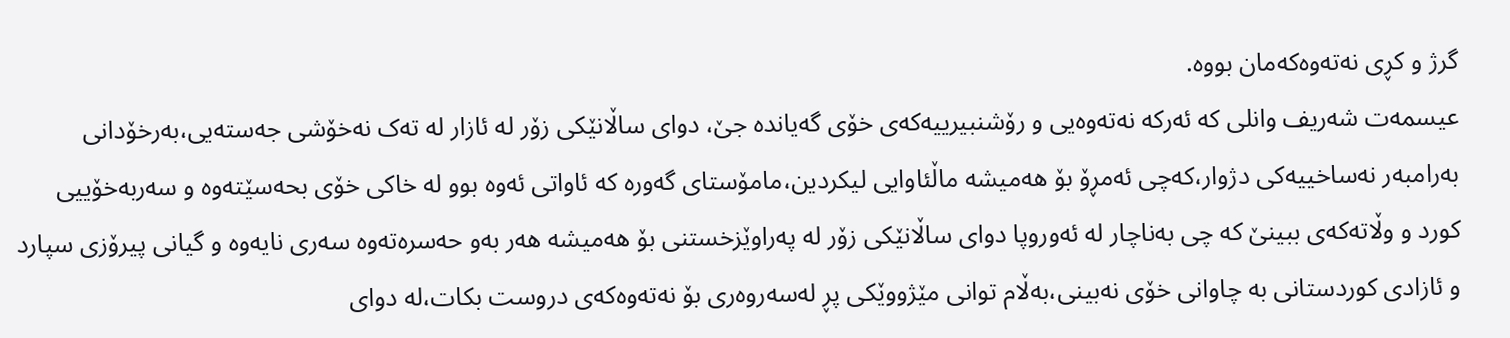گرژ و کڕی نەتەوەکەمان بووە.
عیسمەت شەریف وانلی کە ئەرکە نەتەوەیی و رۆشنبیرییەکەی خۆی گەیاندە جێ، دوای ساڵانێکی زۆر لە ئازار لە تەک نەخۆشی جەستەیی،بەرخۆدانی بەرامبەر نەساخییەکی دژوار،کەچی ئەمڕۆ بۆ ھەمیشە ماڵئاوایی لیکردین،مامۆستای گەورە کە ئاواتی ئەوە بوو لە خاکی خۆی بحەسێتەوە و سەربەخۆییی کورد و وڵاتەکەی ببینێ کە چی بەناچار لە ئەوروپا دوای ساڵانێکی زۆر لە پەراوێزخستنی بۆ ھەمیشە ھەر بەو حەسرەتەوە سەری نایەوە و گیانی پیرۆزی سپارد و ئازادی کوردستانی بە چاوانی خۆی نەبینی،بەڵام توانی مێژووێکی پڕ لەسەروەری بۆ نەتەوەکەی دروست بکات،لە دوای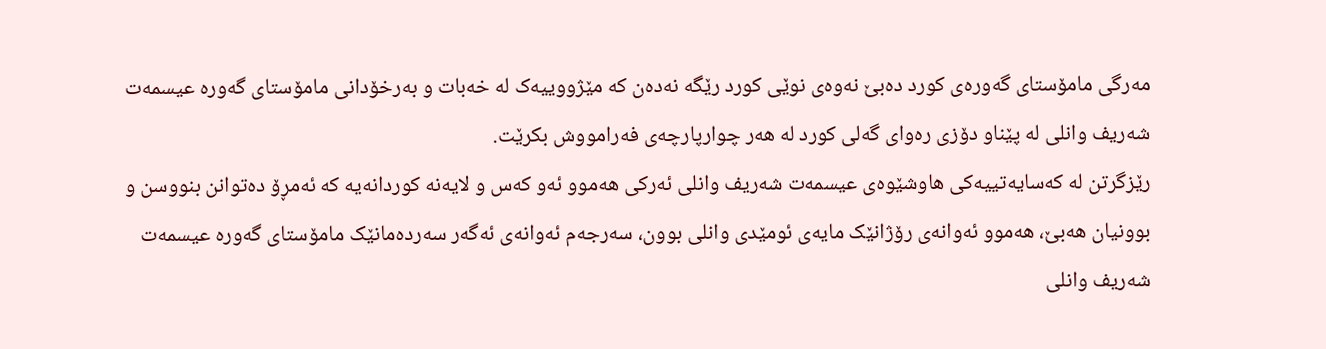مەرگی مامۆستای گەورەی کورد دەبێ نەوەی نوێی کورد رێگە نەدەن کە مێژووییەک لە خەبات و بەرخۆدانی مامۆستای گەورە عیسمەت شەریف وانلی لە پێناو دۆزی رەوای گەلی کورد لە ھەر چوارپارچەی فەرامووش بکرێت.
رێزگرتن لە کەسایەتییەکی ھاوشێوەی عیسمەت شەریف وانلی ئەرکی ھەموو ئەو کەس و لایەنە کوردانەیە کە ئەمڕۆ دەتوانن بنووسن و بوونیان ھەبێ، ھەموو ئەوانەی رۆژانێک مایەی ئومێدی وانلی بوون، سەرجەم ئەوانەی ئەگەر سەردەمانێک مامۆستای گەورە عیسمەت شەریف وانلی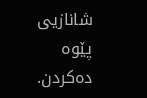شانازیی پێوە دەکردن.